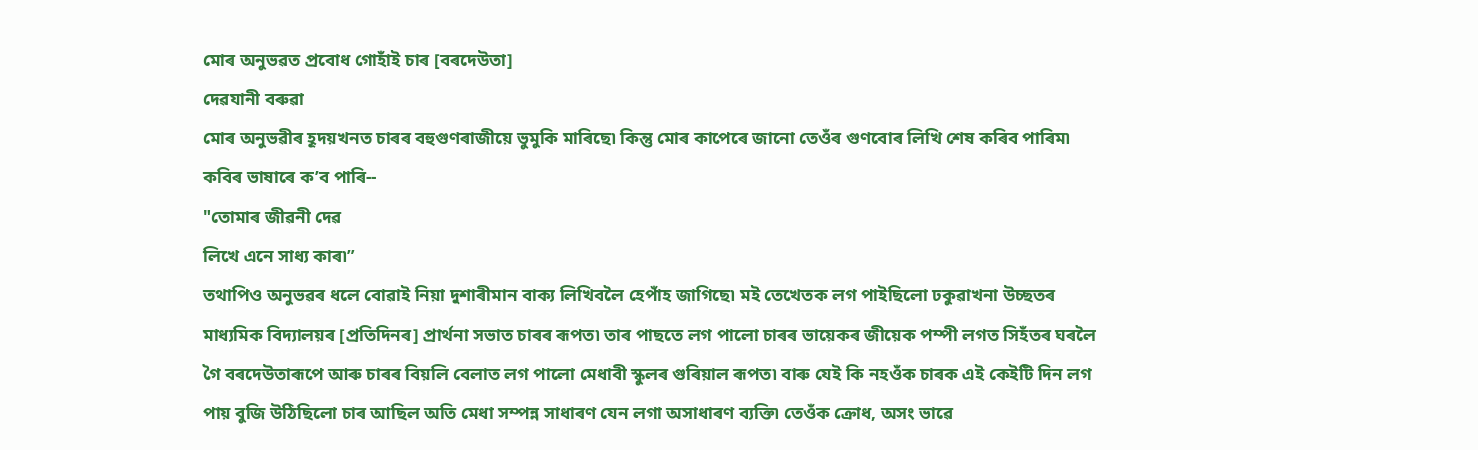মোৰ অনুভৱত প্ৰবোধ গোহাঁই চাৰ [বৰদেউতা]
দেৱযানী বৰুৱা
মোৰ অনুভৱীৰ হূদয়খনত চাৰৰ বহুগুণৰাজীয়ে ভুমুকি মাৰিছে৷ কিন্তু মোৰ কাপেৰে জানো তেওঁৰ গুণবোৰ লিখি শেষ কৰিব পাৰিম৷ কবিৰ ভাষাৰে ক’ব পাৰি--
"তোমাৰ জীৱনী দেৱ
লিখে এনে সাধ্য কাৰ৷”
তথাপিও অনুভৱৰ ধলে বোৱাই নিয়া দুশাৰীমান বাক্য লিখিবলৈ হেপাঁহ জাগিছে৷ মই তেখেতক লগ পাইছিলো ঢকুৱাখনা উচ্ছতৰ মাধ্যমিক বিদ্যালয়ৰ [প্ৰতিদিনৰ] প্ৰাৰ্থনা সভাত চাৰৰ ৰূপত৷ তাৰ পাছতে লগ পালো চাৰৰ ভায়েকৰ জীয়েক পম্পী লগত সিহঁতৰ ঘৰলৈ গৈ বৰদেউতাৰূপে আৰু চাৰৰ বিয়লি বেলাত লগ পালো মেধাবী স্কুলৰ গুৰিয়াল ৰূপত৷ বাৰু যেই কি নহওঁক চাৰক এই কেইটি দিন লগ পায় বুজি উঠিছিলো চাৰ আছিল অতি মেধা সম্পন্ন সাধাৰণ যেন লগা অসাধাৰণ ব্যক্তি৷ তেওঁক ক্ৰোধ, অসং ভাৱে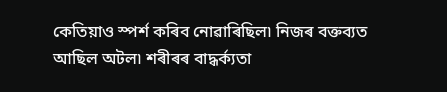কেতিয়াও স্পৰ্শ কৰিব নোৱাৰিছিল৷ নিজৰ বক্তব্যত আছিল অটল৷ শৰীৰৰ বাদ্ধৰ্ক্যতা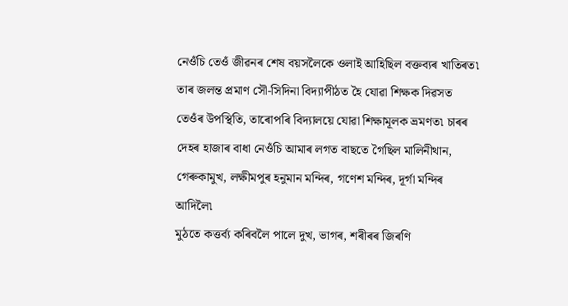নেওঁচি তেওঁ জীৱনৰ শেষ বয়সলৈকে ওলাই আহিছিল বক্তব্যৰ খাতিৰত৷ তাৰ জলন্ত প্ৰমাণ সৌ-সিদিনা বিদ্যাপীঠত হৈ যোৱা শিক্ষক দিৱসত তেওঁৰ উপস্থিতি, তাৰোপৰি বিদ্যালয়ে যোৱা শিক্ষামূলক ভ্ৰমণত৷ চাৰৰ দেহৰ হাজাৰ বাধা নেওঁচি আমাৰ লগত বাছতে গৈছিল মালিনীথান, গেৰুকামুখ, লক্ষীমপুৰ হনুমান মন্দিৰ, গণেশ মন্দিৰ, দূৰ্গা মন্দিৰ আদিলৈ৷
মুঠতে কত্তৰ্ব্য কৰিবলৈ পালে দুখ, ভাগৰ, শৰীৰৰ জিৰণি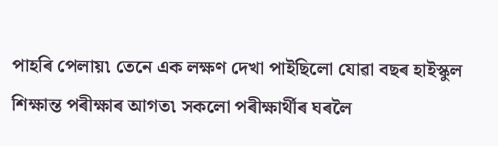পাহৰি পেলায়৷ তেনে এক লক্ষণ দেখা পাইছিলো যোৱা বছৰ হাইস্কুল শিক্ষান্ত পৰীক্ষাৰ আগত৷ সকলো পৰীক্ষাৰ্থীৰ ঘৰলৈ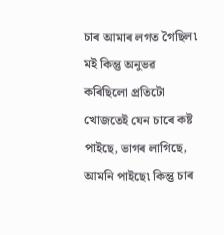চাৰ আমাৰ লগত গৈছিল৷ মই কিন্তু অনুভৱ কৰিছিলো প্ৰতিটো খোজতেই যেন চাৰে কষ্ট পাইছে, ভাগৰ লাগিছে, আমনি পাইছে৷ কিন্তু চাৰ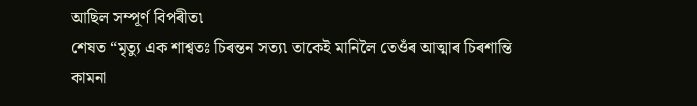আছিল সম্পূৰ্ণ বিপৰীত৷
শেষত “মৃত্যু এক শাশ্বতঃ চিৰন্তন সত্য৷ তাকেই মানিলৈ তেওঁৰ আত্মাৰ চিৰশান্তি কামনা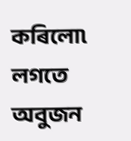কৰিলো৷
লগতে অবুজন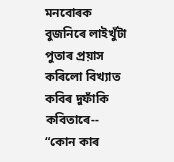মনবোৰক বুজনিৰে লাইখুঁটা পুতাৰ প্ৰয়াস কৰিলো বিখ্যাত কবিৰ দুফাঁকি কবিতাৰে--
“কোন কাৰ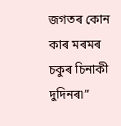জগতৰ কোন কাৰ মৰমৰ
চকুৰ চিনাকী দুদিনৰ৷”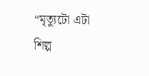“মৃত্যুটো এটা শিল্প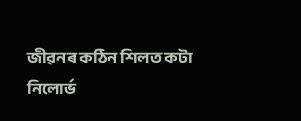জীৱনৰ কঠিন শিলত কটা
নিলোৰ্ভ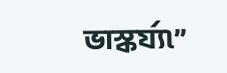ভাস্কৰ্য্য৷”